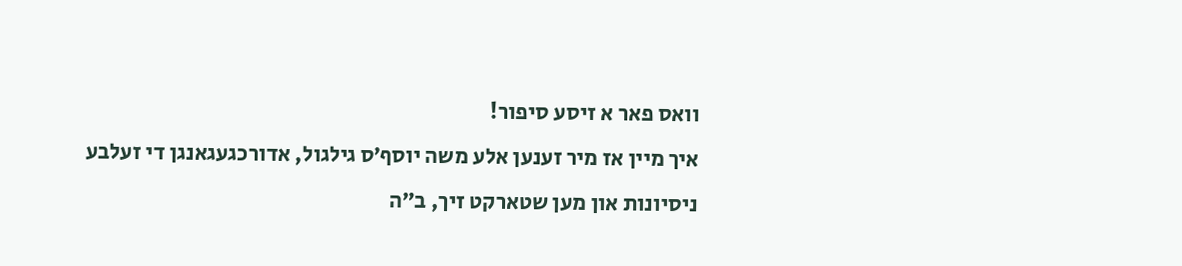וואס פאר א זיסע סיפור!
איך מיין אז מיר זענען אלע משה יוסף׳ס גילגול, אדורכגעגאנגן די זעלבע ניסיונות און מען שטארקט זיך, ב״ה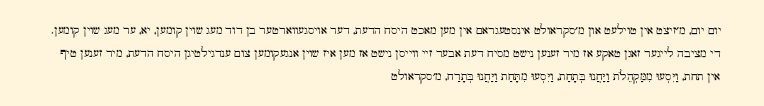יום יום, מ׳זיצט אין טוילעט און מ׳סקראולט אינסטעגראם אין מען מאכט היסח הדעת, דער אויסגעווארטער בן דוד מעג שוין קומען, יא, ער מעג שוין קומען. די מציבה לייגער זאגן טאקע אז מיר זענען נישט מסיח דעת אבער זיי ווייסן נישט אז מען איז שוין אנגעקומען צום ענדגילטיגן היסח הדעת, מיר זענען טיף אין תחת, וַיִּסְעוּ מִמַּקְהֵלֹת וַיַּחֲנוּ בְּתָחַת, וַיִּסְעוּ מִתָּחַת וַיַּחֲנוּ בְּתָרַח, מ׳סקראולט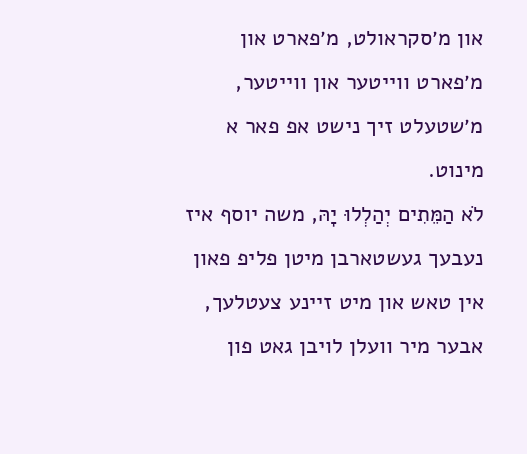און מ׳סקראולט, מ׳פארט און מ׳פארט ווייטער און ווייטער, מ׳שטעלט זיך נישט אפ פאר א מינוט.
לֹא הַמֵּתִים יְהַלְלוּ יָהּ, משה יוסף איז נעבעך געשטארבן מיטן פליפ פאון אין טאש און מיט זיינע צעטלעך, אבער מיר וועלן לויבן גאט פון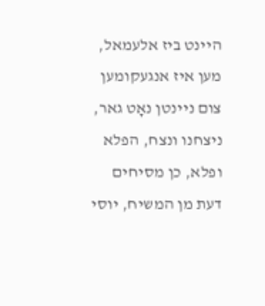היינט ביז אלעמאל, מען איז אנגעקומען צום ניינטן נאָט גאר, ניצחנו ונצח, הפלא ופלא, כן מסיחים דעת מן המשיח, יוסי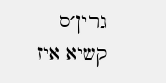גרין׳ס קשיא איז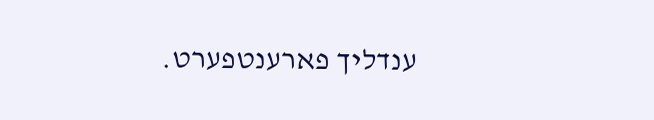ענדליך פארענטפערט.